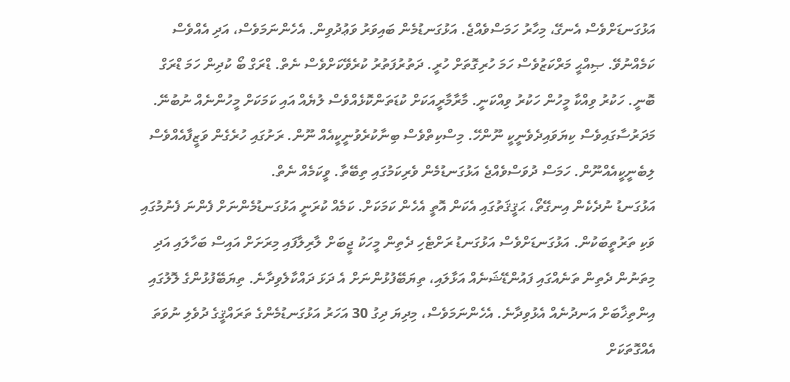އަޅުގަނޑަށްވެސް އެނގޭ، މިހާރު ހަމަސްވެއްޖެ. އަޅުގަނޑުމެން ބައިވަރު ވަޢުދުވިން. އެހެންނަމަވެސް، އަދި އެއްވެސް ކަމެއްނުވޭ. ޞިއްޙީ މަރްކަޒުވެސް ހަމަ ހުރިގޮތަށް ހުރީ. ދަތުރުފަތުރު ކުރެވޭކަށްވެސް ނެތް. ޑްރަގް ބޯ ކުދިން ހަމަ ޑްރަގް ބޮނީ. ހަކުރު ވިއްކާ މީހުން ހަކުރު ވިއްކަނީ. މާރާމާރީއަކަށް ކުޑަތަންކޮޅެއްވެސް ލުޔެއް އައި ކަމަކަށް މީހުންނެއް ނުބުނޭ. މަދަރުސާގައިވެސް ކިޔަވައިދެވެނީކީ ނޫންހޭ. މިސްކިތްވެސް ބިނާކުރެވުނީކީއެއް ނޫން. ރަށުގައި ހުރެގެން ވަޒީފާއެއްވެސް ލިބެނީކީއެއްނޫން. ހަމަސް ދުވަސްވެއްޖެ އަޅުގަނޑުމެން ވެރިކަމުގައި ތިބޭތާ. ވީކަމެއް ނެތް.
އަޅުގަނޑު ނުދެކެން އިނގޭތޯ، ޙަޤީޤަތުގައި އެކަން އޮތީ އެހެން ކަމަކަށް. ކަމެއް ކުރަނީ އަޅުގަނޑުމެންނަށް ފެންނަ ފެނުމުގައި ވަކި ތަރުތީބަކުން. އަޅުގަނޑަށްވެސް އަޅުގަނޑު ރަށްޓެހި ދެތިން މީހަކު ޖީބަށް ލާރިލާފައި މިރަށަށް އައިސް ބަހާލައި އަދި މިތަނުން ދެތިން ތަނެއްގައި ފައުންޑޭޝަނެއް އަޅާލައި، ތިޔަބޭފުޅުންނަށް އެ ދަޅަ ދައްކާލެވިދާނެ. ތިޔަބޭފުޅުންގެ ލޮލުގައި އިންތިޚާބަށް އަނދުނެއް އެޅުވިދާނެ. އެހެންނަމަވެސް، މިދިޔަ ދިގު 30 އަހަރު އަޅުގަނޑުމެންގެ ތަރައްޤީގެ ދުވެލި ނުވަތަ އެއްގޮތަކަށް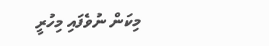މިކަން ނުވެފައި މިހުރީ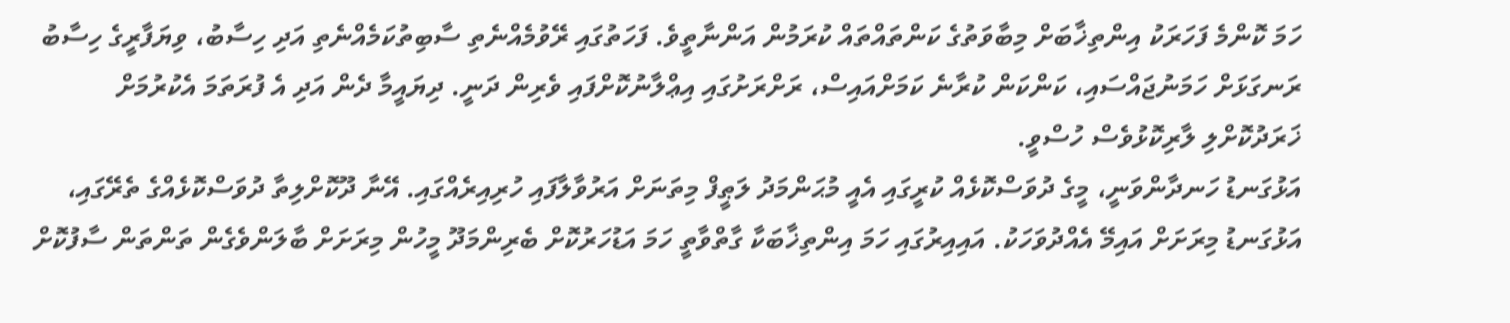ހަމަ ކޮންމެ ފަހަރަކު އިންތިޚާބަށް މިބާވަތުގެ ކަންތައްތައް ކުރަމުން އަންނާތީވެ. ފަހަތުގައި ރޭވުމެއްނެތި ސާބިތުކަމެއްނެތި އަދި ހިސާބު، ވިޔަފާރީގެ ހިސާބު ރަނގަޅަށް ހަމަނުޖައްސައި، ކަންކަން ކުރާނެ ކަމަށްއައިސް، ރަށްރަށުގައި އިޢްލާނުކޮށްފައި ވެރިން ދަނީ. ދިޔައީމާ ދެން އަދި އެ ފުރަތަމަ އެކުރުމަށް ޚަރަދުކޮށްލި ލާރިކޮޅުވެސް ހުސްވީ.
އަޅުގަނޑު ހަނދާންވަނީ، މީގެ ދުވަސްކޮޅެއް ކުރީގައި އެއީ މުޙަންމަދު ލަޠީފް މިތަނަށް އަރުވާލާފައި ހުރިއިރެއްގައި. އޭނާ ދޫކޮށްލިތާ ދުވަސްކޮޅެއްގެ ތެރޭގައި، އަޅުގަނޑު މިރަށަށް އައިމޭ އެއްދުވަހަކު. އައިއިރުގައި ހަމަ އިންތިޚާބަކާ ގާތްވާތީ ހަމަ އަޑުހަރުކޮށް ބެރިންމަދޫ މީހުން މިރަށަށް ބާލަންވެގެން ތަންތަން ސާފުކޮށް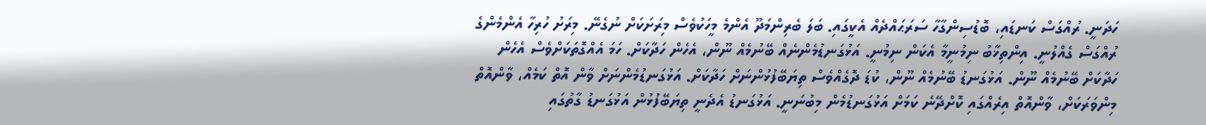ހަދަނީ. ރުއްގަސް ކަނޑައި، ބޮޑުސިންގާހާ ސަރަޙައްދެއް އެކީގައި. ބަލަ ބެރިންމަދޫ އެންމެ މީހަކުވެސް މިރަށަކަށް ނުގެނޭ. މިރަށު ހުރިހާ އެންމެންގެ ރުއްގަސް ގެއްލުނީ. އިންތިޚާބު ނިމުނީމާ އެކަން ނިމުނީ. އަޅުގަނޑުމެންނެއް ބޭނުމެއް ނޫން، އެހެން ހަދާކަށް. ހަމަ އެއްގޮތަކަށްވެސް އެހެން ހަދާކަށް ބޭނުމެއް ނޫން. އަޅުގަނޑު ބޭނުމެއް ނޫން، ކުޑަ ދޮގެއްވެސް ތިޔަބޭފުޅުންނަށް ހަދާކަށް. އަޅުގަނޑުމެންނަށް ވާން އޮތް ކަމެއް، ވާންއޮތް މިންވަރަކަށް، ވާންއޮތް އިރެއްގައި ކޮށްދޭނެ ކަމަށް އަޅުގަނޑުމެން މިބުނަނީ. އަޅުގަނޑު އެދެނީ ތިޔަބޭފުޅުން އަޅުގަނޑު ގާތުގައި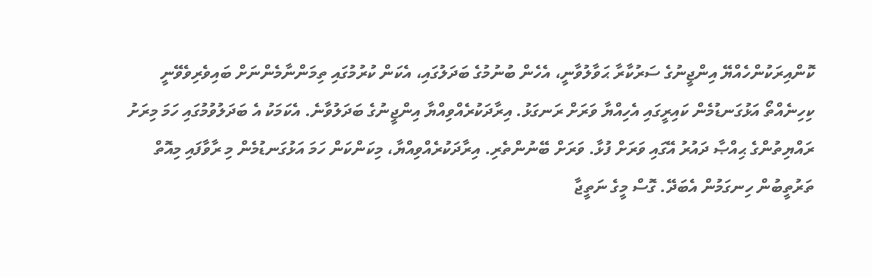ކޮންއިރަކުންހެއްޔޭ އިންޖީނުގެ ސަރުކާރާ ޙަވާލުވާނީ، އެހެން ބުނުމުގެ ބަދަލުގައި، އެކަން ކުރުމުގައި ތިމަންނާމެންނަށް ބައިވެރިވެވޭނީ ކިހިނެއްތޯ އަޅުގަނޑުމެން ކައިރީގައި އެހިއްޔާ ވަރަށް ރަނގަޅު. އިރާދަކުރެއްވިއްޔާ އިންޖީނުގެ ބަދަލުވާނެ. އެކަމަކު އެ ބަދަލުވުމުގައި ހަމަ މިރަށު ރައްޔިތުންގެ ޙިއްޞާ ދައުރު އޭގައި ވަރަށް ފުޅާ. ވަރަށް ބޭނުންތެރި. އިރާދަކުރެއްވިއްޔާ، މިކަންކަން ހަމަ އަޅުގަނޑުމެން މި ރާވާފައި މިއޮތް ތަރުތީބުން ހިނގަމުން އެބަދޭ. ގޮސް މީގެ ނަތީޖާ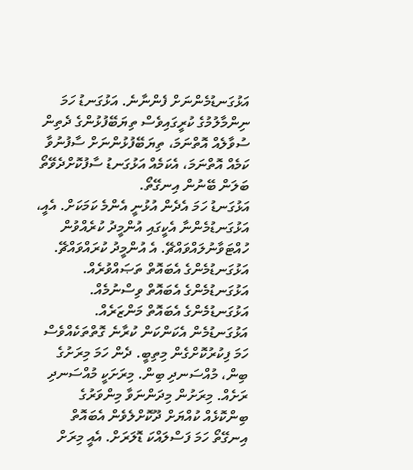އަޅުގަނޑުމެންނަށް ފެންނާނެ. އަޅުގަނޑު ހަމަ ނިންމާލުމުގެ ކުރީގައިވެސް ތިޔަބޭފުޅުންގެ ދެތިން ސުވާލެއް އޮތްނަމަ، ތިޔަބޭފުޅުންނަށް ސާފުނުވާ ކަމެއް އޮތްނަމަ، އެކަމެއް އަޅުގަނޑު ސާފުކޮށްދެވޭތޯ ބަލަން ބޭނުން އިނގޭތޯ.
އަޅުގަނޑު ހަމަ އެދެން އުޅުނީ އެންމެ ކަމަކަށް. އެއީ، އަޅުގަނޑުމެންނާ އެކީގައި އުންމީދު ކުރެއްވުން ހުއްޓަވާނުލައްވައްޗޭ. އެ އުންމީދު ކުރައްވައްޗޭ. އަޅުގަނޑުމެންގެ އެބައޮތް ތަޞައްވުރެއް. އަޅުގަނޑުމެންގެ އެބައޮތް ވިސްނުމެއް. އަޅުގަނޑުމެންގެ އެބައޮތް މަންޒަރެއް. އަޅުގަނޑުމެން އެކަންކަން ކުރާނެ ގޮތްތަކެއްވެސް ހަމަ ފިކުރުކޮށްގެން މިތިބީ. ދެން ހަމަ މިރަށުގެ ބިން، މުއްސަނދި ބިން. މިރަށަކީ މުއްސަނދި ރަށެއް. މިރަށުން މިދަންނަވާ މިންވަރުގެ ބިންކޮޅެއް ކުއްޔަށް ދޫކޮށްލެވެން އެބައޮތް އިނގޭތޯ ހަމަ ފަސްލައްކަ ޑޮލަރަށް. އެއީ މިރަށް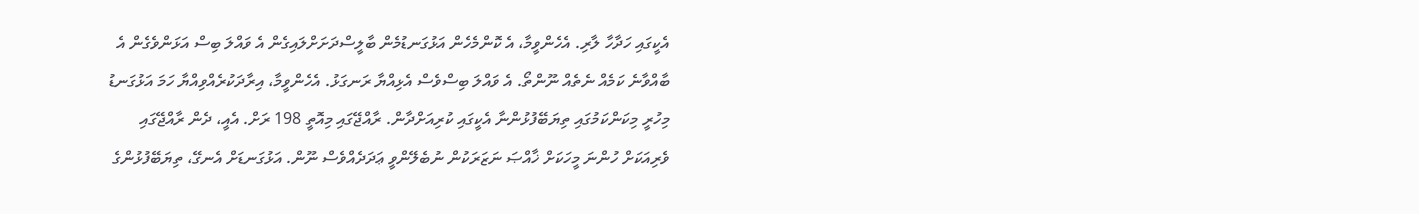އެކީގައި ހަދާހާ ލާރި. އެހެންވީމާ، އެ ކޮންމެހެން އަޅުގަނޑުމެން ބާލީސްދަށަށްލައިގެން އެ ވައްލަ ބިސް އަޅަންވެގެން އެ ބާއްވާނެ ކަމެއް ނެތެއް ނޫންތޯ. އެ ވައްލަ ބިސްވެސް އެޅިއްޔާ ރަނގަޅު. އެހެންވީމާ، އިރާދަކުރެއްވިއްޔާ ހަމަ އަޅުގަނޑު މިހުރީ މިކަންކަމުގައި ތިޔަބޭފުޅުންނާ އެކީގައި ކުރިއަށްދާން. ރާއްޖޭގައި މިއޮތީ 198 ރަށް. އެއީ، ދެން ރާއްޖޭގައި ވެރިއަކަށް ހުންނަ މީހަކަށް ޚާއްޞަ ނަޒަރަކުން ނުބެލޭންވީ ޢަދަދެއްވެސް ނޫން. އަޅުގަނޑަށް އެނގޭ، ތިޔަބޭފުޅުންގެ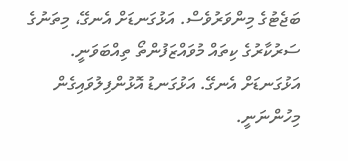ބަޖެޓުގެ މިންވަރުވެސް. އަޅުގަނޑަށް އެނގޭ، މިތަނުގެ ސަރުކާރުގެ ކިތައް މުވައްޒަފުންތޯ ތިއްބަވަނީ. އަޅުގަނޑަށް އެނގޭ. އަޅުގަނޑު އޮޅުންފިލުވައިގެން މިހުންނަނީ.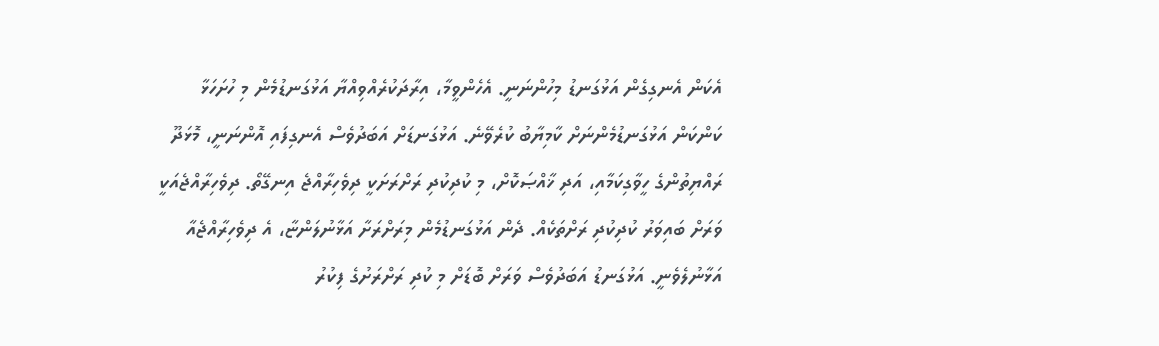އެކަން އެނގިގެން އަޅުގަނޑު މިހުންނަނީ. އެހެންވީމާ، އިރާދަކުރެއްވިއްޔާ އަޅުގަނޑުމެން މި ހުށަހަޅާ ކަންކަން އަޅުގަނޑުމެންނަށް ކާމިޔާބު ކުރެވޭނެ. އަޅުގަނޑަށް އަބަދުވެސް އެނގިފައި އޮންނަނީ، މޮޅަދޫ ރައްޔިތުންގެ ހީވާގިކަމާއި، އަދި ޚާއްޞަކޮށް، މި ކުދިކުދި ރަށްރަށަކީ ދިވެހިރާއްޖެ އިނގޭތޯ. ދިވެހިރާއްޖެއަކީ ވަރަށް ބައިވަރު ކުދިކުދި ރަށްތަކެއް. ދެން އަޅުގަނޑުމެން މިރަށްރަށާ އަޅާނުލަންޏާ، އެ ދިވެހިރާއްޖެއާ އަޅާނުލެވެނީ. އަޅުގަނޑު އަބަދުވެސް ވަރަށް ބޮޑަށް މި ކުދި ރަށްރަށުގެ ފިކުރު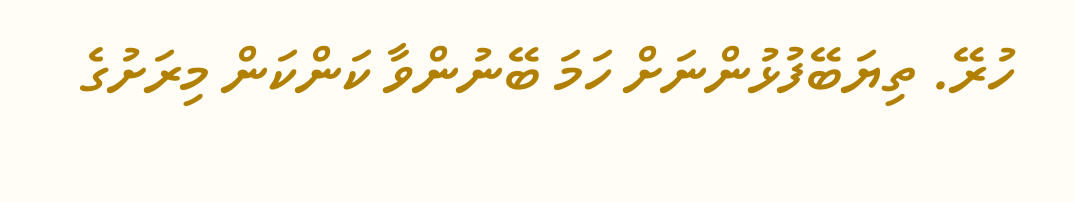ހުރޭ. ތިޔަބޭފުޅުންނަށް ހަމަ ބޭނުންވާ ކަންކަން މިރަށުގެ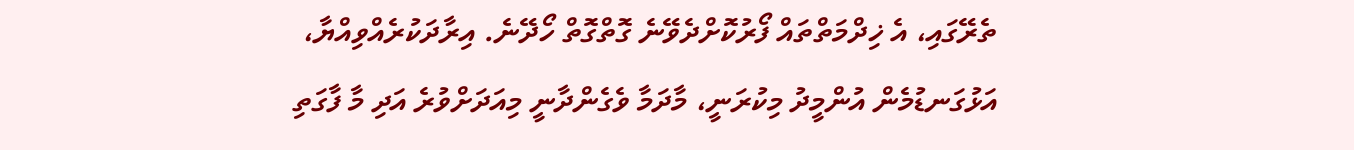ތެރޭގައި، އެ ޚިދްމަތްތައް ފޯރުކޮށްދެވޭނެ ގޮތްގޮތް ހޯދޭނެ. އިރާދަކުރެއްވިއްޔާ، އަޅުގަނޑުމެން އުންމީދު މިކުރަނީ، މާދަމާ ވެގެންދާނީ މިއަދަށްވުރެ އަދި މާ ފާގަތި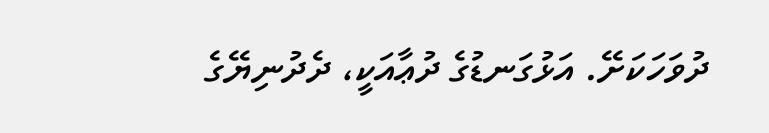ދުވަހަކަށޭ. އަޅުގަނޑުގެ ދުޢާއަކީ، ދެދުނިޔޭގެ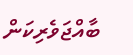ބާއްޖަވެރިކަން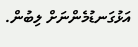އަޅުގަނޑުމެންނަށް ލިބުން.